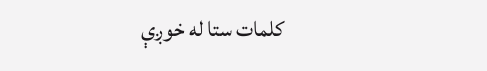كلمات ستا له خوږې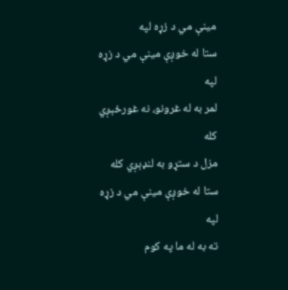مينې مي د زړه لپه
ستا له خوږې مينې مي د زړه لپه
لمر به له غرونو، نه غورځېږي کله
مزل د ستړو به لنډېږي کله
ستا له خوږې مينې مي د زړه لپه
ته به له ما په کوم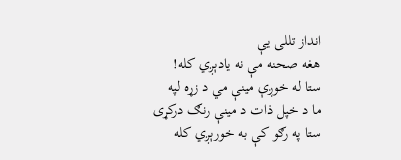انداز تللی یې
هغه صحنه مې نه یادېږي کله!
ستا له خوږې مينې مي د زړه لپه
ما د خپل ذات د مینې رنګ درکړی
ستا په رګو کې به خورېږي کله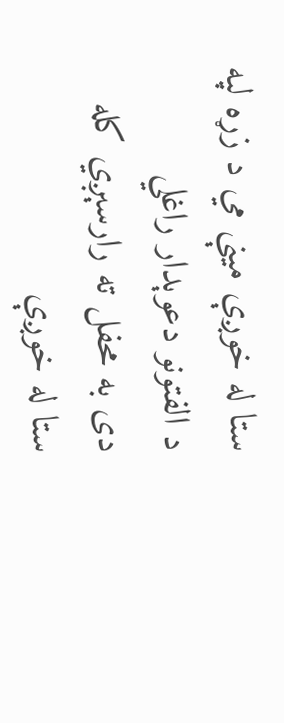ستا له خوږې مينې مي د زړه لپه
د الفتونو دعوېدار راغلي
دی به محفل ته رارسېږي کله
ستا له خوږې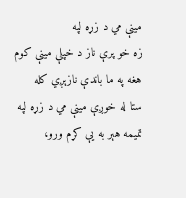مينې مي د زړه لپه
زه خو پرې ناز د خپلې مینې کوم
هغه په ما باندې نازېږي کله
ستا له خوږې مينې مي د زړه لپه
تمیمه هېر به یې کړم ورو،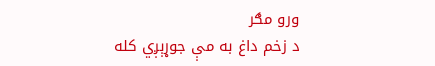ورو مګر
د زخم داغ به مې جوړېږي کله